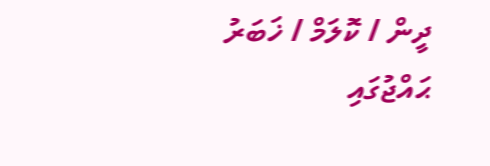ދީން / ކޮލަމް / ޚަބަރު
ޙައްޖުގައި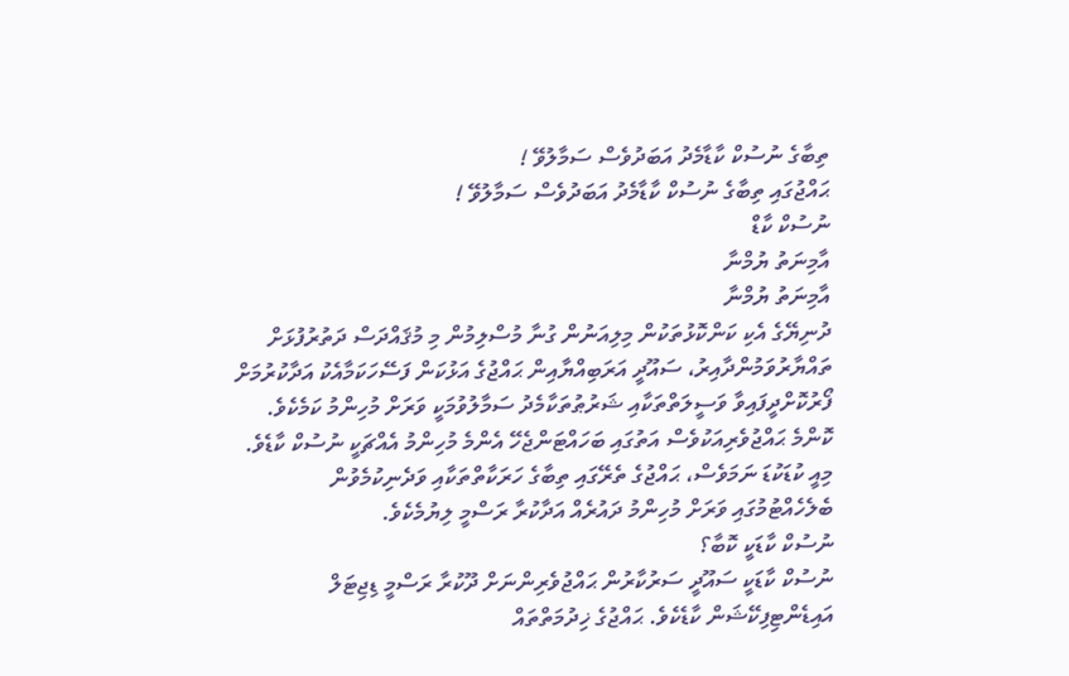ތިބާގެ ނުސުކް ކާޑާމެދު އަބަދުވެސް ސަމާލުވޭ !
ޙައްޖުގައި ތިބާގެ ނުސުކް ކާޑާމެދު އަބަދުވެސް ސަމާލުވޭ !
ނުސުކް ކާޑް
އާމިނަތު ޔުމްނާ
އާމިނަތު ޔުމްނާ
ދުނިޔޭގެ އެކި ކަންކޮޅުތަކުން މިލިއަނުން ގުނާ މުސްލިމުން މި މުޤައްދަސް ދަތުރުފުޅަށް ތައްޔާރުވަމުންދާއިރު، ސައޫދީ އަރަބިއްޔާއިން ޙައްޖުގެ އަޅުކަން ފަސޭހަކަމާއެކު އަދާކުރުމަށް ފޯރުކޮށްދީފައިވާ ވަސީލަތްތަކާއި ޝަރުޠުތަކާމެދު ސަމާލުވުމަކީ ވަރަށް މުހިންމު ކަމެކެވެ. ކޮންމެ ޙައްޖުވެރިއަކުވެސް އަތުގައި ބަހައްޓަންޖެހޭ އެންމެ މުހިންމު އެއްޗަކީ ނުސުކް ކާޑެވެ. މިއީ ކުޑަކުޑަ ނަމަވެސް، ޙައްޖުގެ ތެރޭގައި ތިބާގެ ހަރަކާތްތަކާއި ވަދެނިކުމެވުން ބެލެހެއްޓުމުގައި ވަރަށް މުހިންމު ދައުރެއް އަދާކުރާ ރަސްމީ ލިޔުމެކެވެ.
ނުސުކް ކާޑަކީ ކޮބާ؟
ނުސުކް ކާޑަކީ ސައޫދީ ސަރުކާރުން ޙައްޖުވެރިންނަށް ދޫކުރާ ރަސްމީ ޑިޖިޓަލް އައިޑެންޓިފިކޭޝަން ކާޑެކެވެ. ޙައްޖުގެ ޚިދުމަތްތައް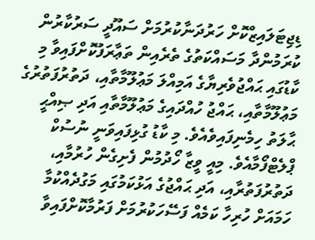ޑިޖިޓަލައިޒްކޮށް ހަރުދަނާކުރުމަށް ސައޫދީ ސަރުކާރުން ކުރަމުންދާ މަސައްކަތުގެ ތެރެއިން ތަޢާރަފުކޮށްފައިވާ މި ކާޑުގައި ޙައްޖުވެރިޔާގެ އަމިއްލަ މަޢުލޫމާތާއި، ދަތުރުފަތުރުގެ މަޢުލޫމާތާއި، ޙައްޖު ހުއްދައިގެ މަޢުލޫމާތާއި އަދި ޞިއްޙީ ޙާލަތު ހިމެނިފައިވެއެވެ. މި ކާޑު ގުޅިފައިވަނީ ނުސުކް ޕްލެޓްފޯމާއެވެ. މިއީ ވީޒާ ހޯދުމުން ފެށިގެން ހުރުމާއި، ދަތުރުފަތުރާއި، އަދި ޙައްޖުގެ އަޅުކަމުގައި މަގުދެއްކުމާ ހަމައަށް ހުރިހާ ކަމެއް ފަސޭހަކުރުމަށް ފަރުމާކޮށްފައިވާ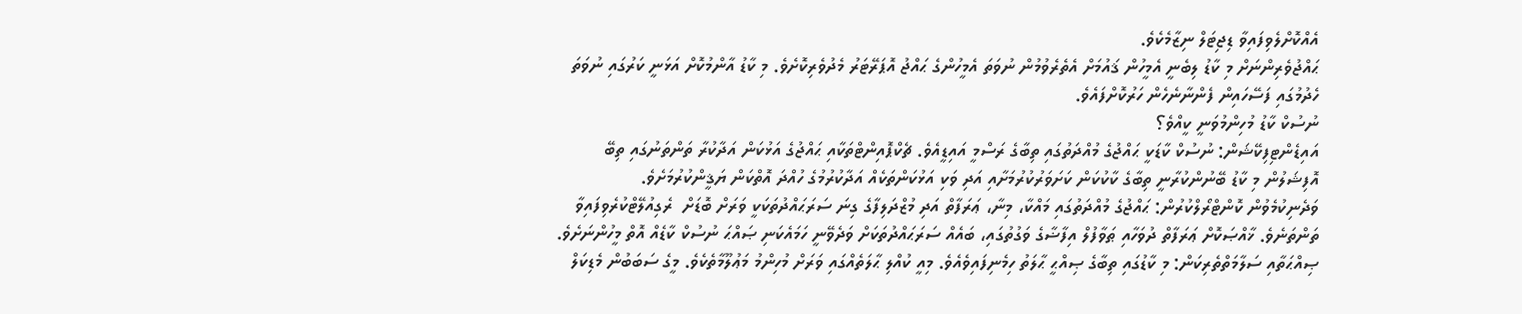އެއްކޮށްލެވިފައިވާ ޑިޖިޓަލް ނިޒާމެކެވެ.
ޙައްޖުވެރިންނަށް މި ކާޑު ލިބެނީ އެމީހުން ޤައުމަށް އެތެރެވުމުން ނުވަތަ އެމީހުންގެ ޙައްޖު އޮޕަރޭޓަރު މެދުވެރިކޮށެވެ. މި ކާޑު އާންމުކޮށް އަޅަނީ ކަރުގައި ނުވަތަ ހެދުމުގައި ފަސޭހައިން ފެންނާނެހެން ހަރުކޮށްފައެވެ.
ނުސުކް ކާޑު މުހިންމުވަނީ ކީއްވެ؟
އައިޑެންޓިފިކޭޝަން: ނުސުކް ކާޑަކީ ޙައްޖުގެ މުއްދަތުގައި ތިބާގެ ރަސްމީ އައިޑީއެވެ. ޗެކްޕޮއިންޓްތަކާއި ޙައްޖުގެ އަޅުކަން އަދާކުރާ ތަންތަނުގައި ތިބޭ އޮފިޝަލުން މި ކާޑު ބޭނުންކުރާނީ ތިބާގެ ކާކުކަން ކަށަވަރުކުރުމަށާއި އަދި ވަކި އަޅުކަންތަކެއް އަދާކުރުމުގެ ހުއްދަ އޮތްކަން ޔަޤީންކުރުމަށެވެ.
ވަދެނިކުމެވުން ކޮންޓްރޯލްކުރުން: ޙައްޖުގެ މުއްދަތުގައި މައްކާ، މިނާ، ޢަރަފާތް އަދި މުޒްދަލިފާގެ ގިނަ ސަރަޙައްދުތަކަކީ ވަރަށް ބޮޑަށް  ރެގިއުލޭޓްކުރެވިފައިވާ ތަންތަނެވެ. ޚާއްޞަކޮށް ޢަރަފާތް ދުވަހާއި ޠަވާފުލް އިފާޟާގެ ވަގުތުގައި، ބައެއް ސަރަޙައްދުތަކަށް ވަދެވޭނީ ހަމައެކަނި ޞައްޙަ ނުސުކް ކާޑެއް އޮތް މީހުންނަށެވެ.
ޞިއްޙަތާއި ސަލާމަތްތެރިކަން: މި ކާޑުގައި ތިބާގެ ޞިއްޙީ ޙާލަތު ހިމެނިފައިވެއެވެ. މިއީ ކުއްލި ޙާލަތެއްގައި ވަރަށް މުހިންމު މަޢުލޫމާތެކެވެ. މީގެ ސަބަބުން މެޑިކަލް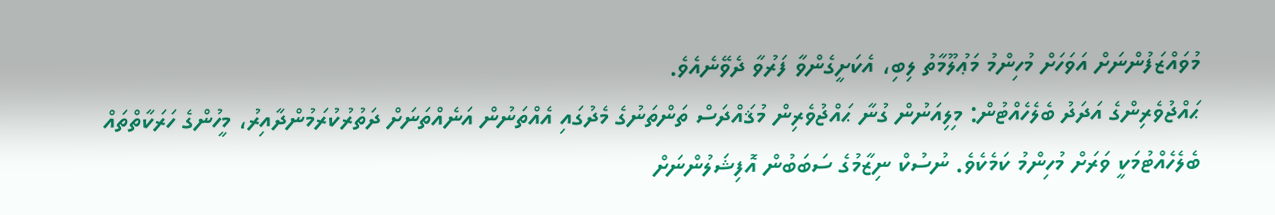މުވައްޒަފުންނަށް އަވަހަށް މުހިންމު މަޢުލޫމާތު ލިބި، އެކަށީގެންވާ ފަރުވާ ދެވޭނެއެވެ.
ޙައްޖުވެރިންގެ އަދަދު ބެލެހެއްޓުން: މިލިއަނުން ގުނާ ޙައްޖުވެރިން މުޤައްދަސް ތަންތަނުގެ މެދުގައި އެއްތަނުން އަނެއްތަނަށް ދަތުރުކުރަމުންދާއިރު، މީހުންގެ ހަރަކާތްތައް ބެލެހެއްޓުމަކީ ވަރަށް މުހިންމު ކަމެކެވެ. ނުސުކް ނިޒާމުގެ ސަބަބުން އޮފިޝަލުންނަށް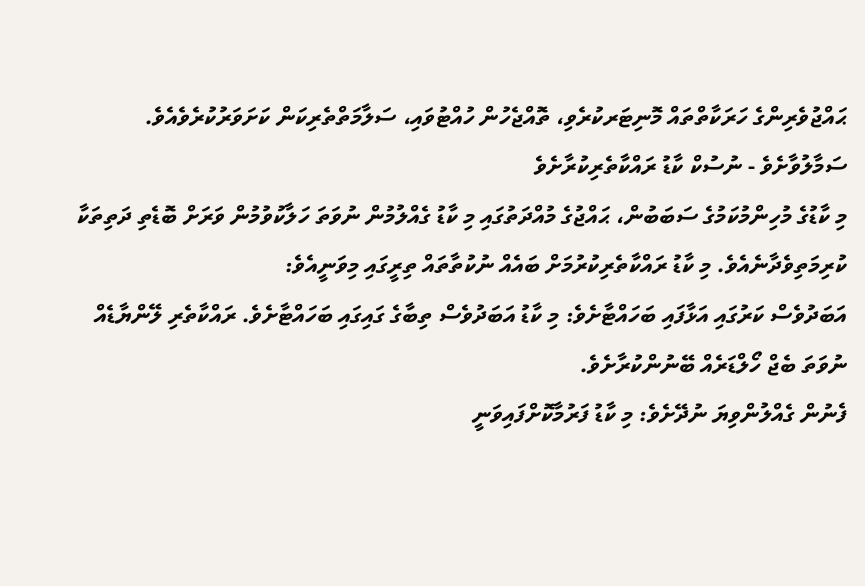ޙައްޖުވެރިންގެ ހަރަކާތްތައް މޮނިޓަރކުރެވި، ތޮއްޖެހުން ހުއްޓުވައި، ސަލާމަތްތެރިކަން ކަށަވަރުކުރެވެއެވެ.
ސަމާލުވާށެވެ - ނުސުކް ކާޑު ރައްކާތެރިކުރާށެވެ
މި ކާޑުގެ މުހިންމުކަމުގެ ސަބަބުން، ޙައްޖުގެ މުއްދަތުގައި މި ކާޑު ގެއްލުމުން ނުވަތަ ހަލާކުވުމުން ވަރަށް ބޮޑެތި ދަތިތަކާ ކުރިމަތިވެދާނެއެވެ. މި ކާޑު ރައްކާތެރިކުރުމަށް ބައެއް ނުކުތާތައް ތިރީގައި މިވަނީއެވެ:
އަބަދުވެސް ކަރުގައި އަޅާފައި ބަހައްޓާށެވެ: މި ކާޑު އަބަދުވެސް ތިބާގެ ގައިގައި ބަހައްޓާށެވެ. ރައްކާތެރި ލޭންޔާޑެއް ނުވަތަ ބެޖް ހޯލްޑަރެއް ބޭނުންކުރާށެވެ.
ފެނުން ގެއްލުންވިޔަ ނުދޭށެވެ: މި ކާޑު ފަރުމާކޮށްފައިވަނީ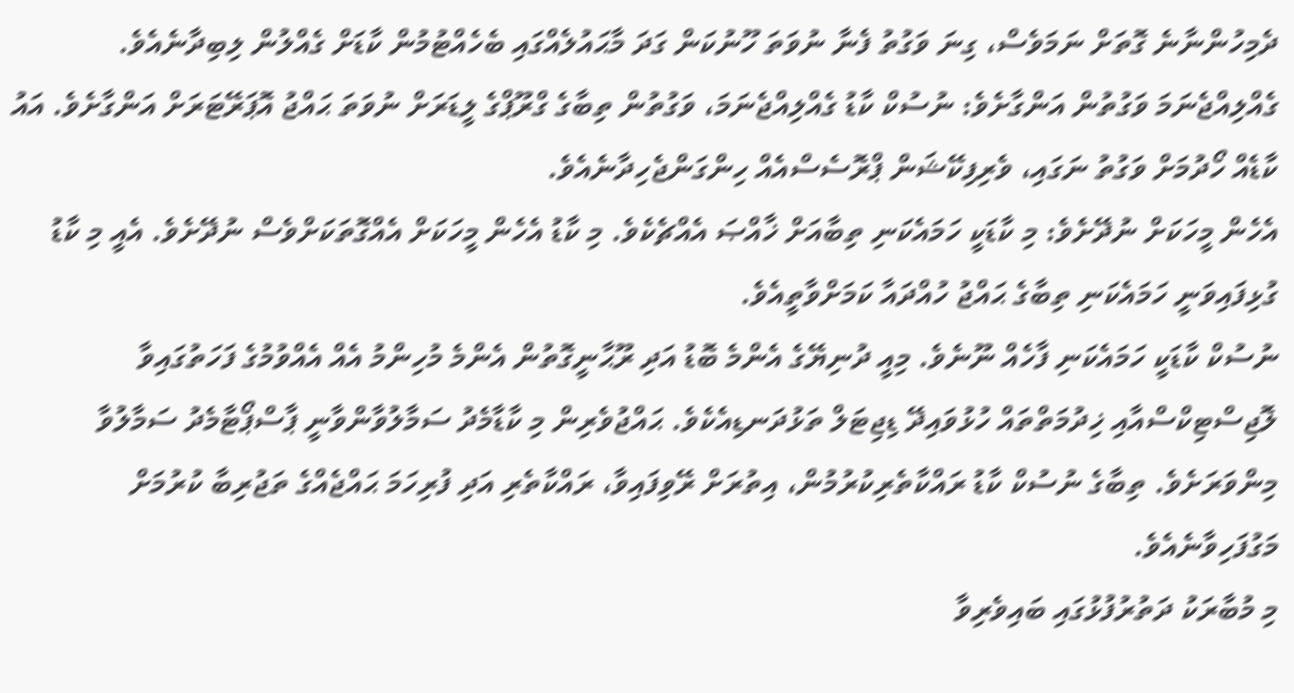ދެމިހުންނާނެ ގޮތަށް ނަމަވެސް، ގިނަ ވަގުތު ފެނާ ނުވަތަ ހޫނުކަން ގަދަ މާޙައުލެއްގައި ބެހެއްޓުމުން ކާޑަށް ގެއްލުން ލިބިދާނެއެވެ.
ގެއްލިއްޖެނަމަ ވަގުތުން އަންގާށެވެ: ނުސުކް ކާޑު ގެއްލިއްޖެނަމަ، ވަގުތުން ތިބާގެ ގްރޫޕްގެ ލީޑަރަށް ނުވަތަ ޙައްޖު އޮޕަރޭޓަރަށް އަންގާށެވެ. އައު ކާޑެއް ހޯދުމަށް ވަގުތު ނަގައި، ވެރިފިކޭޝަން ޕްރޮސެސްއެއް ހިންގަންޖެހިދާނެއެވެ.
އެހެން މީހަކަށް ނުދޭށެވެ: މި ކާޑަކީ ހަމައެކަނި ތިބާއަށް ޚާއްޞަ އެއްޗެކެވެ. މި ކާޑު އެހެން މީހަކަށް އެއްގޮތަކަށްވެސް ނުދޭށެވެ. އެއީ މި ކާޑު ގުޅިފައިވަނީ ހަމައެކަނި ތިބާގެ ޙައްޖު ހުއްދައާ ކަމަށްވާތީއެވެ.
ނުސުކް ކާޑަކީ ހަމައެކަނި ފާހެއް ނޫނެވެ. މިއީ ދުނިޔޭގެ އެންމެ ބޮޑު އަދި ރޫޙާނީގޮތުން އެންމެ މުހިންމު އެއް އެއްވުމުގެ ފަހަތުގައިވާ ލޮޖިސްޓިކްސްއާއި ޚިދުމަތްތައް ހުޅުވައިދޭ ޑިޖިޓަލް ތަޅުދަނޑިއެކެވެ. ޙައްޖުވެރިން މި ކާޑާމެދު ސަމާލުވާންވާނީ ޕާސްޕޯޓާމެދު ސަމާލުވާ މިންވަރަށެވެ. ތިބާގެ ނުސުކް ކާޑު ރައްކާތެރިކުރުމުން، އިތުރަށް ރޭވިފައިވާ، ރައްކާތެރި އަދި ފުރިހަމަ ޙައްޖެއްގެ ތަޖުރިބާ ކުރުމަށް މަގުފަހިވާނެއެވެ.
މި މުބާރަކު ދަތުރުފުޅުގައި ބައިވެރިވާ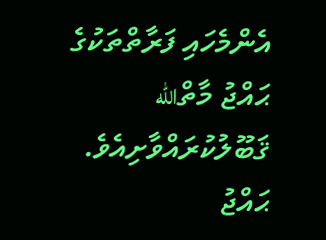އެންމެހައި ފަރާތްތަކުގެ ޙައްޖު މާތްالله ޤަބޫލުކުރައްވާށިއެވެ. ޙައްޖު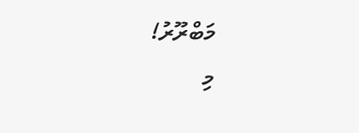މަބްރޫރު!
މި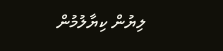ލިޔުން ކިޔާލުމުން